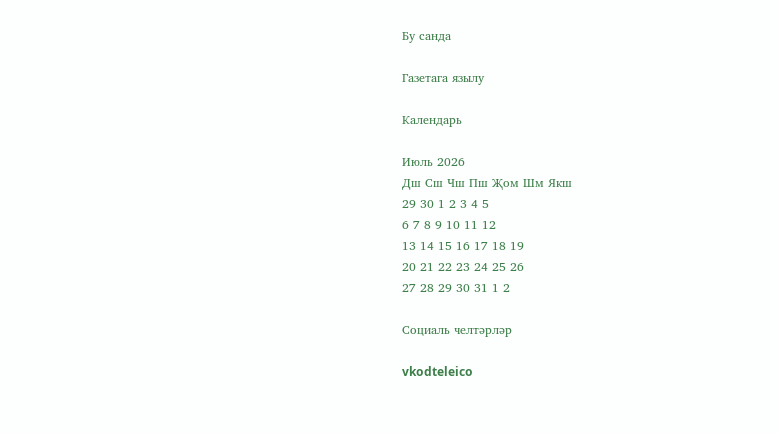Бу санда

Газетага язылу

Календарь

Июль 2026
Дш Сш Чш Пш Җом Шм Якш
29 30 1 2 3 4 5
6 7 8 9 10 11 12
13 14 15 16 17 18 19
20 21 22 23 24 25 26
27 28 29 30 31 1 2

Социаль челтәрләр

vkodteleico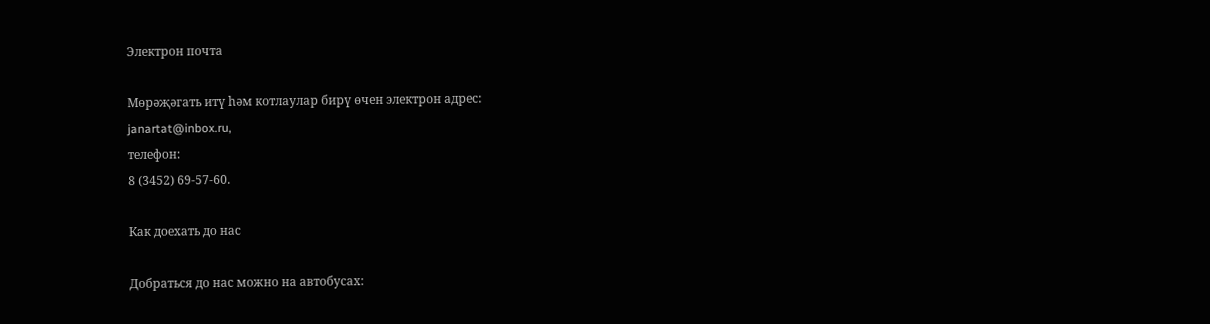Электрон почта

Мөрәҗәгать итү һәм котлаулар бирү өчен электрон адрес:
janartat@inbox.ru,
телефон:
8 (3452) 69-57-60.

Как доехать до нас

Добраться до нас можно на автобусах: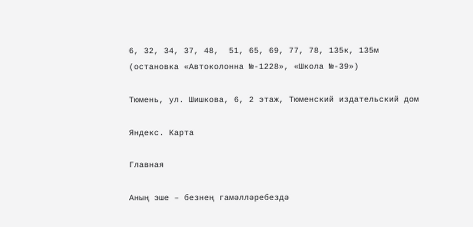6, 32, 34, 37, 48,  51, 65, 69, 77, 78, 135к, 135м
(остановка «Автоколонна №-1228», «Школа №-39»)

Тюмень, ул. Шишкова, 6, 2 этаж, Тюменский издательский дом

Яндекс. Карта

Главная

Аның эше – безнең гамәлләребездә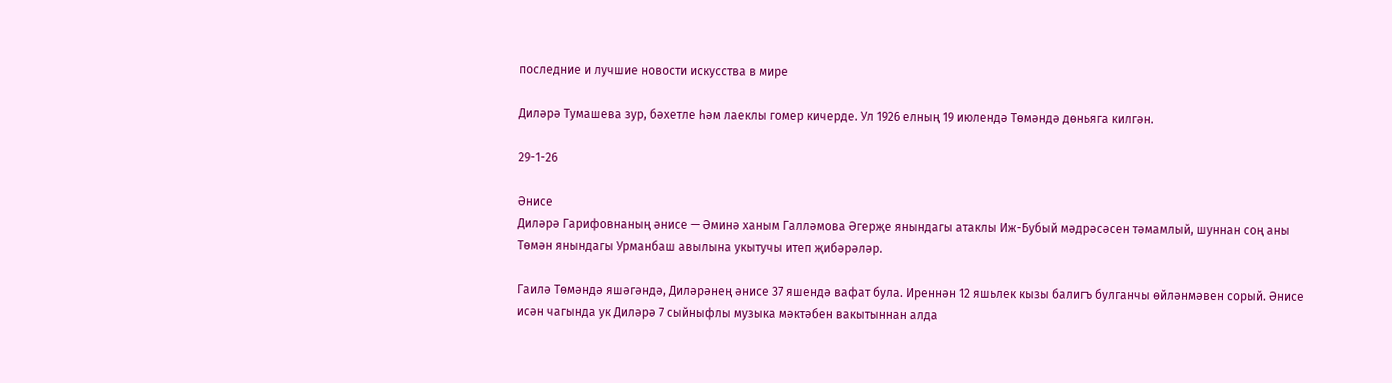последние и лучшие новости искусства в мире

Диләрә Тумашева зур, бәхетле һәм лаеклы гомер кичерде. Ул 1926 елның 19 июлендә Төмәндә дөньяга килгән.

29-1-26

Әнисе
Диләрә Гарифовнаның әнисе — Әминә ханым Галләмова Әгерҗе янындагы атаклы Иж-Бубый мәдрәсәсен тәмамлый, шуннан соң аны Төмән янындагы Урманбаш авылына укытучы итеп җибәрәләр.

Гаилә Төмәндә яшәгәндә, Диләрәнең әнисе 37 яшендә вафат була. Иреннән 12 яшьлек кызы балигъ булганчы өйләнмәвен сорый. Әнисе исән чагында ук Диләрә 7 сыйныфлы музыка мәктәбен вакытыннан алда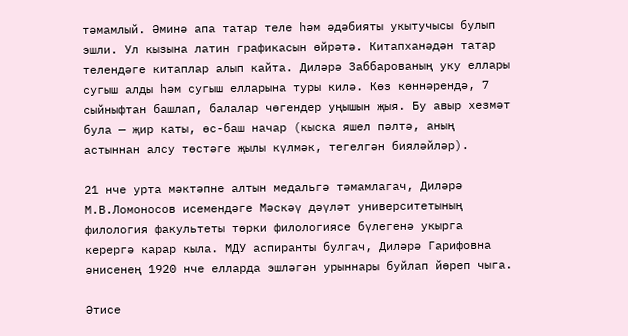тәмамлый. Әминә апа татар теле һәм әдәбияты укытучысы булып эшли. Ул кызына латин графикасын өйрәтә. Китапханәдән татар телендәге китаплар алып кайта. Диләрә Заббарованың уку еллары сугыш алды һәм сугыш елларына туры килә. Көз көннәрендә, 7 сыйныфтан башлап, балалар чөгендер уңышын җыя. Бу авыр хезмәт була — җир каты, өс-баш начар (кыска яшел пәлтә, аның астыннан алсу төстәге җылы күлмәк, тегелгән бияләйләр).

21 нче урта мәктәпне алтын медальгә тәмамлагач, Диләрә М.В.Ломоносов исемендәге Мәскәү дәүләт университетының филология факультеты төрки филологиясе бүлегенә укырга керергә карар кыла. МДУ аспиранты булгач, Диләрә Гарифовна әнисенең 1920 нче елларда эшләгән урыннары буйлап йөреп чыга.

Әтисе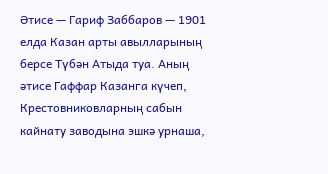Әтисе — Гариф Заббаров — 1901 елда Казан арты авылларының берсе Түбән Атыда туа. Аның әтисе Гаффар Казанга күчеп, Крестовниковларның сабын кайнату заводына эшкә урнаша,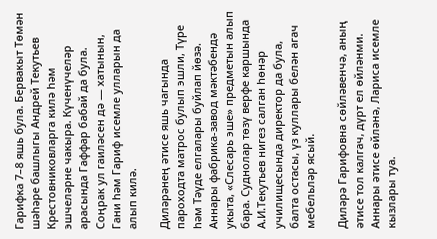Гарифка 7–8 яшь була. Бервакыт Төмән шәһәре башлыгы Андрей Текутьев Крестовниковларга килә һәм эшчеләрне чакыра. Күченүчеләр арасында Гаффар бабай да була. Соңрак ул гаиләсен дә — хатынын, Гани һәм Гариф исемле улларын да алып килә.

Диләрәнең әтисе яшь чагында пароходта матрос булып эшли, Түре һәм Тәүде елгалары буйлап йөзә. Аннары фабрика-завод мәктәбендә укыта, «Слесарь эше» предметын алып бара. Суднолар төзү верфе каршында А.И.Текутьев нигез салган һөнәр училищесында директор да була, балта остасы, үз куллары белән агач мебельләр ясый.

Диләрә Гарифовна сөйләвенчә, аның әтисе тол калгач, дүрт ел өйләнми. Аннары әтисе өйләнә, Лариса исемле кызлары туа.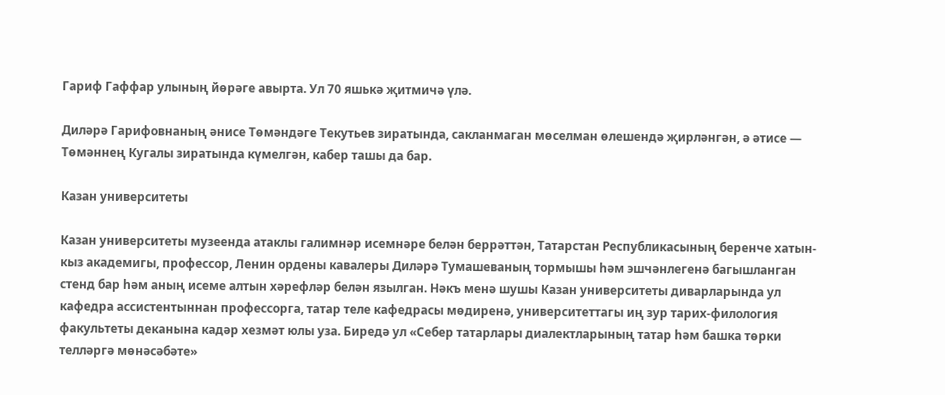Гариф Гаффар улының йөрәге авырта. Ул 70 яшькә җитмичә үлә.

Диләрә Гарифовнаның әнисе Төмәндәге Текутьев зиратында, сакланмаган мөселман өлешендә җирләнгән, ә әтисе — Төмәннең Кугалы зиратында күмелгән, кабер ташы да бар.

Казан университеты

Казан университеты музеенда атаклы галимнәр исемнәре белән беррәттән, Татарстан Республикасының беренче хатын-кыз академигы, профессор, Ленин ордены кавалеры Диләрә Тумашеваның тормышы һәм эшчәнлегенә багышланган стенд бар һәм аның исеме алтын хәрефләр белән язылган. Нәкъ менә шушы Казан университеты диварларында ул кафедра ассистентыннан профессорга, татар теле кафедрасы мөдиренә, университеттагы иң зур тарих-филология факультеты деканына кадәр хезмәт юлы уза. Биредә ул «Себер татарлары диалектларының татар һәм башка төрки телләргә мөнәсәбәте»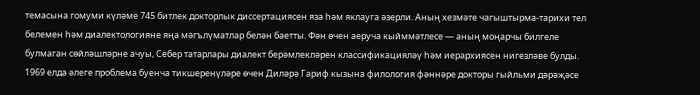темасына гомуми күләме 745 битлек докторлык диссертациясен яза һәм яклауга әзерли. Аның хезмәте чагыштырма-тарихи тел белемен һәм диалектологияне яңа мәгълүматлар белән баетты. Фән өчен аеруча кыйммәтлесе — аның моңарчы билгеле булмаган сөйләшләрне ачуы, Себер татарлары диалект берәмлекләрен классификацияләү һәм иерархиясен нигезләве булды. 1969 елда әлеге проблема буенча тикшеренүләре өчен Диләрә Гариф кызына филология фәннәре докторы гыйльми дәрәҗәсе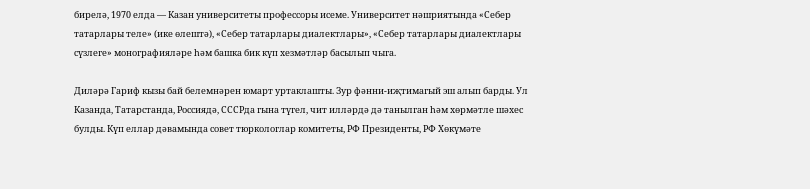бирелә, 1970 елда — Казан университеты профессоры исеме. Университет нәшриятында «Себер татарлары теле» (ике өлештә), «Себер татарлары диалектлары», «Себер татарлары диалектлары сүзлеге» монографияләре һәм башка бик күп хезмәтләр басылып чыга.

Диләрә Гариф кызы бай белемнәрен юмарт уртаклашты. Зур фәнни-иҗтимагый эш алып барды. Ул Казанда, Татарстанда, Россиядә, СССРда гына түгел, чит илләрдә дә танылган һәм хөрмәтле шәхес булды. Күп еллар дәвамында совет тюркологлар комитеты, РФ Президенты, РФ Хөкүмәте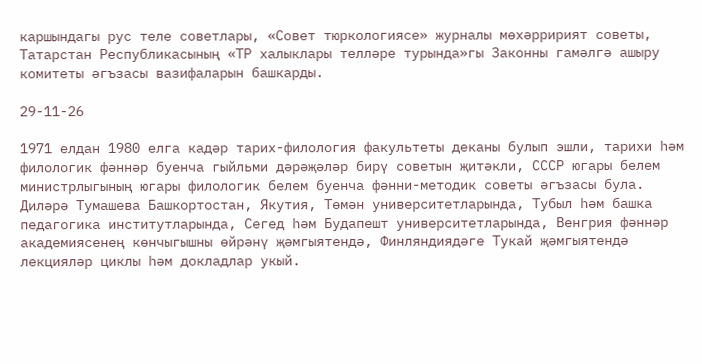каршындагы рус теле советлары, «Совет тюркологиясе» журналы мөхәрририят советы, Татарстан Республикасының «ТР халыклары телләре турында»гы Законны гамәлгә ашыру комитеты әгъзасы вазифаларын башкарды.

29-11-26

1971 елдан 1980 елга кадәр тарих-филология факультеты деканы булып эшли, тарихи һәм филологик фәннәр буенча гыйльми дәрәҗәләр бирү советын җитәкли, СССР югары белем министрлыгының югары филологик белем буенча фәнни-методик советы әгъзасы була. Диләрә Тумашева Башкортостан, Якутия, Төмән университетларында, Тубыл һәм башка педагогика институтларында, Сегед һәм Будапешт университетларында, Венгрия фәннәр академиясенең көнчыгышны өйрәнү җәмгыятендә, Финляндиядәге Тукай җәмгыятендә лекцияләр циклы һәм докладлар укый.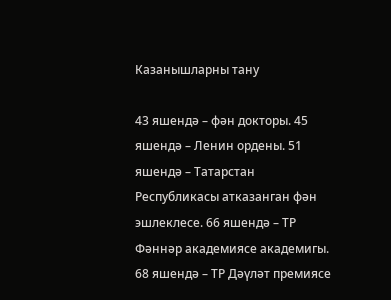Казанышларны тану

43 яшендә – фән докторы. 45 яшендә – Ленин ордены. 51 яшендә – Татарстан Республикасы атказанган фән эшлеклесе. 66 яшендә – ТР Фәннәр академиясе академигы. 68 яшендә – ТР Дәүләт премиясе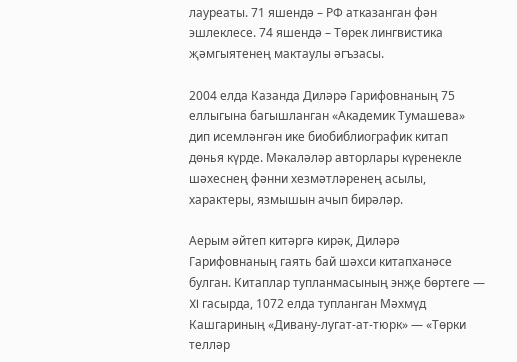лауреаты. 71 яшендә – РФ атказанган фән эшлеклесе. 74 яшендә – Төрек лингвистика җәмгыятенең мактаулы әгъзасы.

2004 елда Казанда Диләрә Гарифовнаның 75 еллыгына багышланган «Академик Тумашева» дип исемләнгән ике биобиблиографик китап дөнья күрде. Мәкаләләр авторлары күренекле шәхеснең фәнни хезмәтләренең асылы, характеры, язмышын ачып бирәләр.

Аерым әйтеп китәргә кирәк, Диләрә Гарифовнаның гаять бай шәхси китапханәсе булган. Китаплар тупланмасының энҗе бөртеге — XI гасырда, 1072 елда тупланган Мәхмүд Кашгариның «Дивану-лугат-ат-тюрк» — «Төрки телләр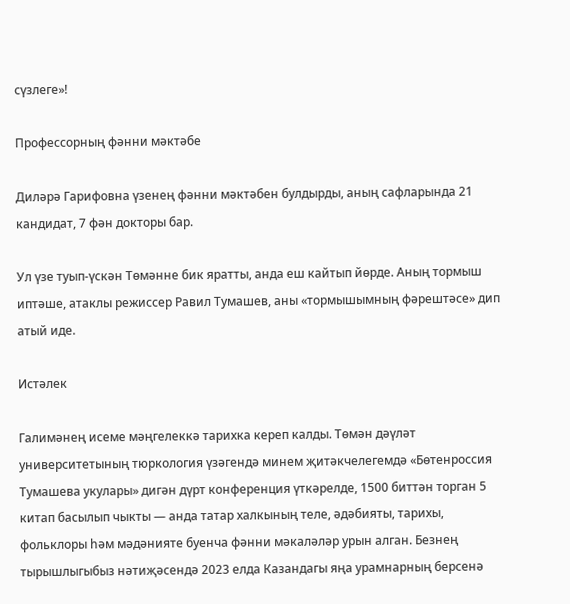сүзлеге»!

Профессорның фәнни мәктәбе

Диләрә Гарифовна үзенең фәнни мәктәбен булдырды, аның сафларында 21 кандидат, 7 фән докторы бар.

Ул үзе туып-үскән Төмәнне бик яратты, анда еш кайтып йөрде. Аның тормыш иптәше, атаклы режиссер Равил Тумашев, аны «тормышымның фәрештәсе» дип атый иде.

Истәлек

Галимәнең исеме мәңгелеккә тарихка кереп калды. Төмән дәүләт университетының тюркология үзәгендә минем җитәкчелегемдә «Бөтенроссия Тумашева укулары» дигән дүрт конференция үткәрелде, 1500 биттән торган 5 китап басылып чыкты — анда татар халкының теле, әдәбияты, тарихы, фольклоры һәм мәдәнияте буенча фәнни мәкаләләр урын алган. Безнең тырышлыгыбыз нәтиҗәсендә 2023 елда Казандагы яңа урамнарның берсенә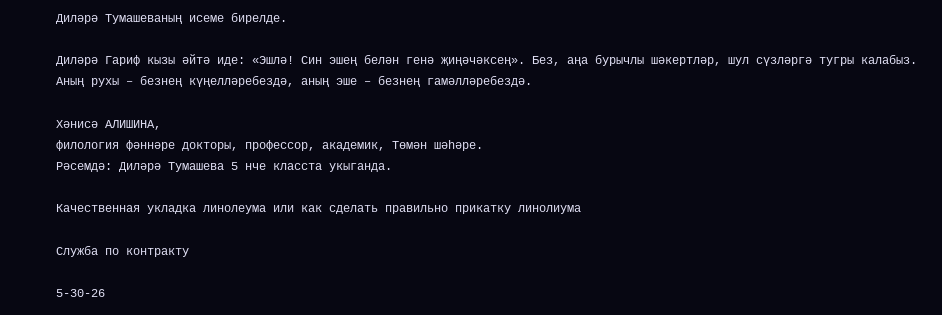Диләрә Тумашеваның исеме бирелде.

Диләрә Гариф кызы әйтә иде: «Эшлә! Син эшең белән генә җиңәчәксең». Без, аңа бурычлы шәкертләр, шул сүзләргә тугры калабыз. Аның рухы – безнең күңелләребездә, аның эше – безнең гамәлләребездә.

Хәнисә АЛИШИНА,
филология фәннәре докторы, профессор, академик, Төмән шәһәре.
Рәсемдә: Диләрә Тумашева 5 нче класста укыганда.

Качественная укладка линолеума или как сделать правильно прикатку линолиума

Служба по контракту

5-30-26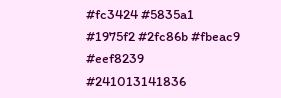#fc3424 #5835a1 #1975f2 #2fc86b #fbeac9 #eef8239 #241013141836